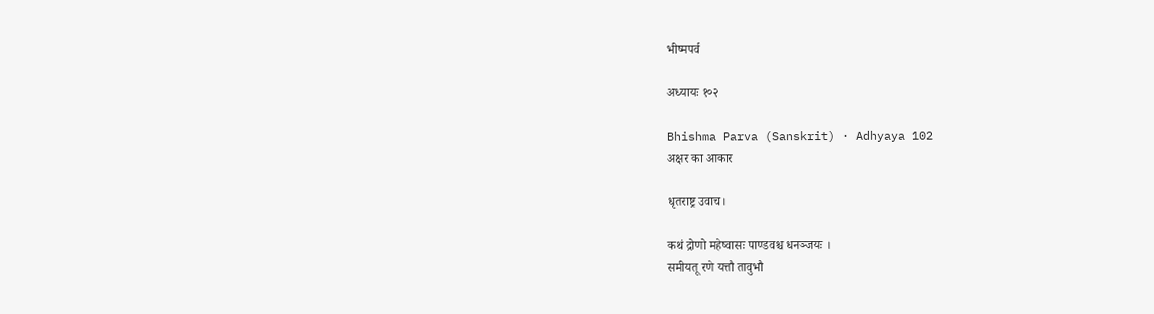भीष्मपर्व

अध्यायः १०२

Bhishma Parva (Sanskrit) · Adhyaya 102
अक्षर का आकार

धृतराष्ट्र उवाच।

कथं द्रोणो महेष्वासः पाण्डवश्च धनञ्जयः ।
समीयतू रणे यत्तौ तावुभौ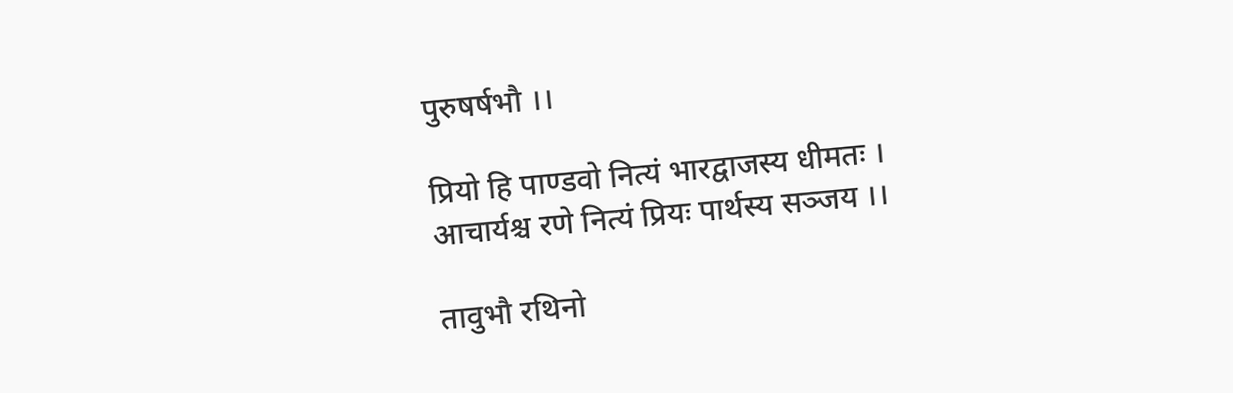पुरुषर्षभौ ।।

प्रियो हि पाण्डवो नित्यं भारद्वाजस्य धीमतः ।
आचार्यश्च रणे नित्यं प्रियः पार्थस्य सञ्जय ।।

तावुभौ रथिनो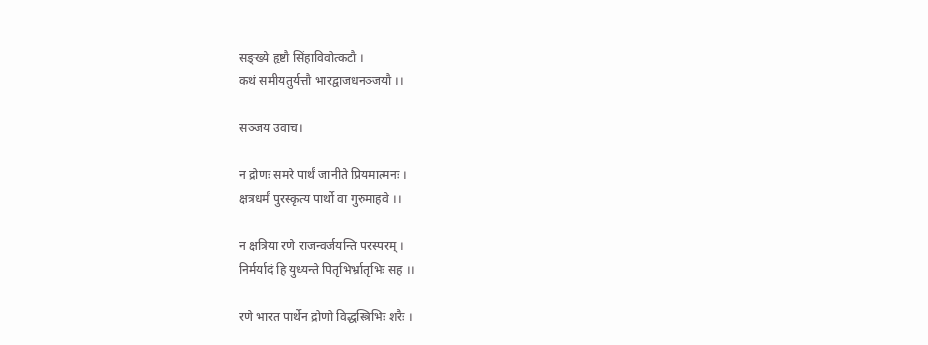सङ्ख्ये हृष्टौ सिंहाविवोत्कटौ ।
कथं समीयतुर्यत्तौ भारद्वाजधनञ्जयौ ।।

सञ्जय उवाच।

न द्रोणः समरे पार्थं जानीते प्रियमात्मनः ।
क्षत्रधर्मं पुरस्कृत्य पार्थो वा गुरुमाहवे ।।

न क्षत्रिया रणे राजन्वर्जयन्ति परस्परम् ।
निर्मर्यादं हि युध्यन्ते पितृभिर्भ्रातृभिः सह ।।

रणे भारत पार्थेन द्रोणो विद्धस्त्रिभिः शरैः ।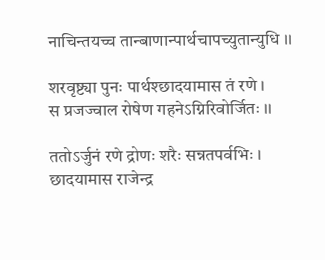नाचिन्तयच्च तान्बाणान्पार्थचापच्युतान्युधि ।।

शरवृष्ट्या पुनः पार्थश्छादयामास तं रणे ।
स प्रजज्वाल रोषेण गहनेऽग्निरिवोर्जितः ।।

ततोऽर्जुनं रणे द्रोणः शरैः सन्नतपर्वभिः ।
छादयामास राजेन्द्र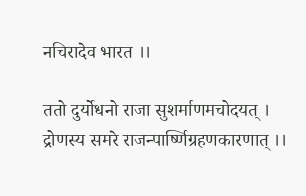नचिरादेव भारत ।।

ततो दुर्योधनो राजा सुशर्माणमचोदयत् ।
द्रोणस्य समरे राजन्पार्ष्णिग्रहणकारणात् ।।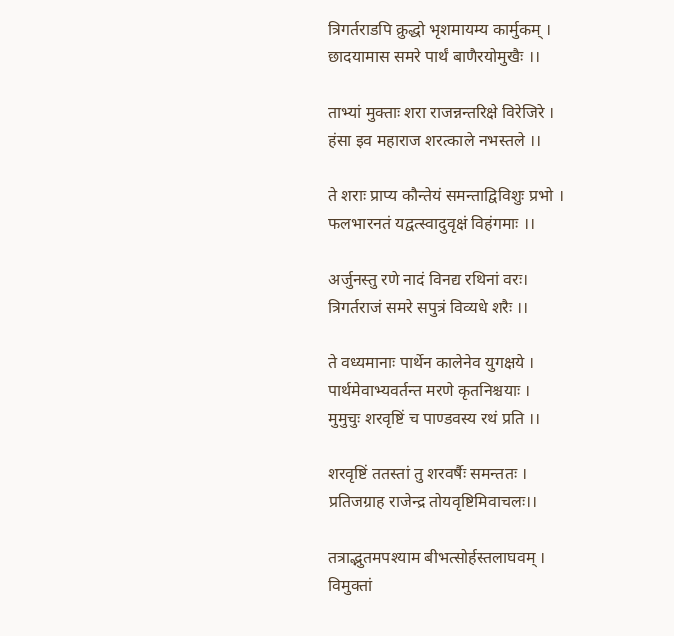त्रिगर्तराडपि क्रुद्धो भृशमायम्य कार्मुकम् ।
छादयामास समरे पार्थं बाणैरयोमुखैः ।।

ताभ्यां मुक्ताः शरा राजन्नन्तरिक्षे विरेजिरे ।
हंसा इव महाराज शरत्काले नभस्तले ।।

ते शराः प्राप्य कौन्तेयं समन्ताद्विविशुः प्रभो ।
फलभारनतं यद्वत्स्वादुवृक्षं विहंगमाः ।।

अर्जुनस्तु रणे नादं विनद्य रथिनां वरः।
त्रिगर्तराजं समरे सपुत्रं विव्यधे शरैः ।।

ते वध्यमानाः पार्थेन कालेनेव युगक्षये ।
पार्थमेवाभ्यवर्तन्त मरणे कृतनिश्चयाः ।
मुमुचुः शरवृष्टिं च पाण्डवस्य रथं प्रति ।।

शरवृष्टिं ततस्तां तु शरवर्षैः समन्ततः ।
प्रतिजग्राह राजेन्द्र तोयवृष्टिमिवाचलः।।

तत्राद्भुतमपश्याम बीभत्सोर्हस्तलाघवम् ।
विमुक्तां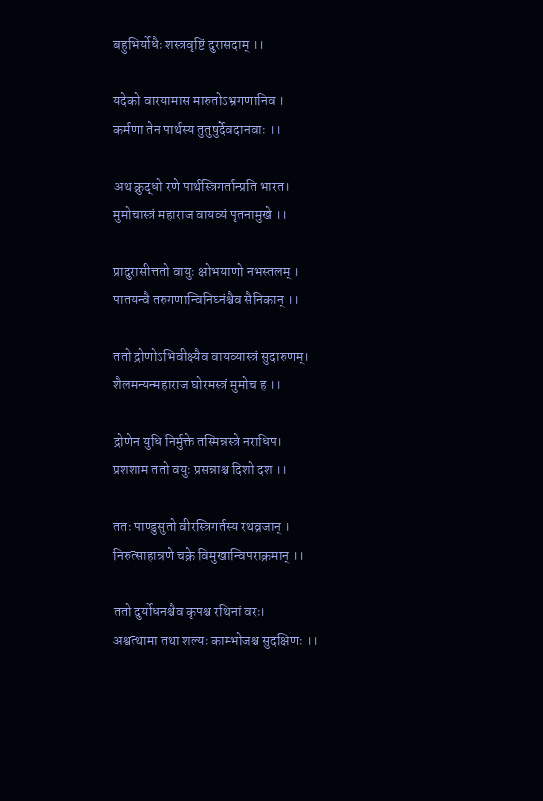बहुभिर्योधैः शस्त्रवृष्टिं दुरासदाम् ।।

यदेको वारयामास मारुतोऽभ्रगणानिव ।
कर्मणा तेन पार्थस्य तुतुषुर्देवदानवाः ।।

अथ क्रुद्धो रणे पार्थस्त्रिगर्तान्प्रति भारत।
मुमोचास्त्रं महाराज वायव्यं पृतनामुखे ।।

प्रादुरासीत्ततो वायुः क्षोभयाणो नभस्तलम् ।
पातयन्वै तरुगणान्विनिघ्नंश्चैव सैनिकान् ।।

ततो द्रोणोऽभिवीक्ष्यैव वायव्यास्त्रं सुदारुणम्।
शैलमन्यन्महाराज घोरमस्त्रं मुमोच ह ।।

द्रोणेन युधि निर्मुक्ते तस्मिन्नस्त्रे नराधिप।
प्रशशाम ततो वयुः प्रसन्नाश्च दिशो दश ।।

ततः पाण्डुसुतो वीरस्त्रिगर्तस्य रथव्रजान् ।
निरुत्साहान्रणे चक्रे विमुखान्विपराक्रमान् ।।

ततो दुर्योधनश्चैव कृपश्च रथिनां वरः।
अश्वत्थामा तथा शल्यः काम्भोजश्च सुदक्षिणः ।।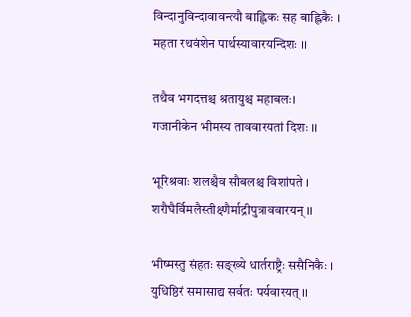विन्दानुविन्दावावन्त्यौ बाह्लिकः सह बाह्लिकैः ।
महता रथवंशेन पार्थस्यावारयन्दिशः ।।

तथैव भगदत्तश्च श्रतायुश्च महाबलः।
गजानीकेन भीमस्य ताववारयतां दिशः ।।

भूरिश्रवाः शलश्चैव सौबलश्च विशांपते ।
शरौघैर्विमलैस्तीक्ष्णैर्माद्रीपुत्राववारयन् ।।

भीष्मस्तु संहतः सङ्ख्ये धार्तराष्ट्रैः ससैनिकैः ।
युधिष्ठिरं समासाद्य सर्वतः पर्यवारयत् ।।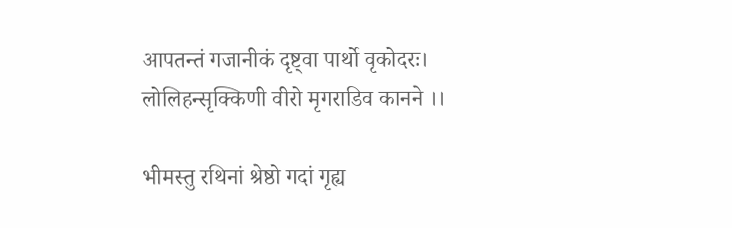आपतन्तं गजानीकं दृष्ट्वा पार्थो वृकोदरः।
लोलिहन्सृक्किणी वीरो मृगराडिव कानने ।।

भीमस्तु रथिनां श्रेष्ठो गदां गृह्य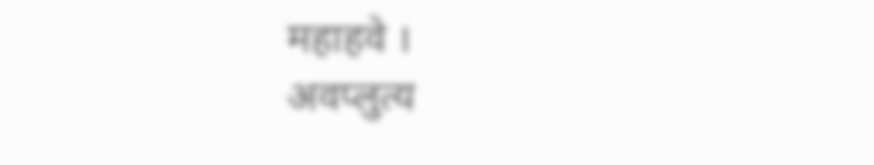महाहवे ।
अवप्लुत्य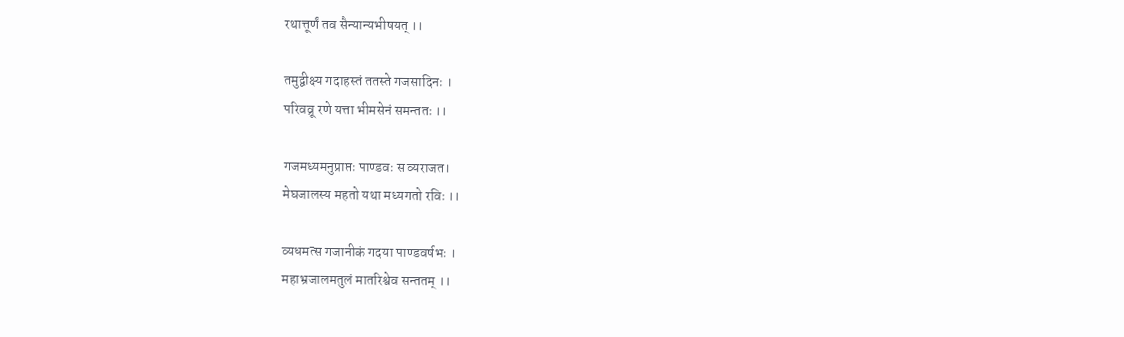रथात्तूर्णं तव सैन्यान्यभीषयत् ।।

तमुद्वीक्ष्य गदाहस्तं ततस्ते गजसादिनः ।
परिवव्रू रणे यत्ता भीमसेनं समन्ततः ।।

गजमध्यमनुप्राप्तः पाण्डवः स व्यराजत।
मेघजालस्य महतो यथा मध्यगतो रविः ।।

व्यधमत्स गजानीकं गदया पाण्डवर्षभः ।
महाभ्रजालमतुलं मातरिश्वेव सन्ततम् ।।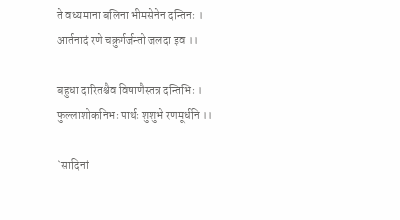ते वध्यमाना बलिना भीमसेनेन दन्तिनः ।
आर्तनादं रणे चक्रुर्गर्जन्तो जलदा इव ।।

बहुधा दारितश्चैव विषाणैस्तत्र दन्तिभिः ।
फुल्लाशोकनिभः पार्थः शुशुभे रणमूर्धनि ।।

`सादिनां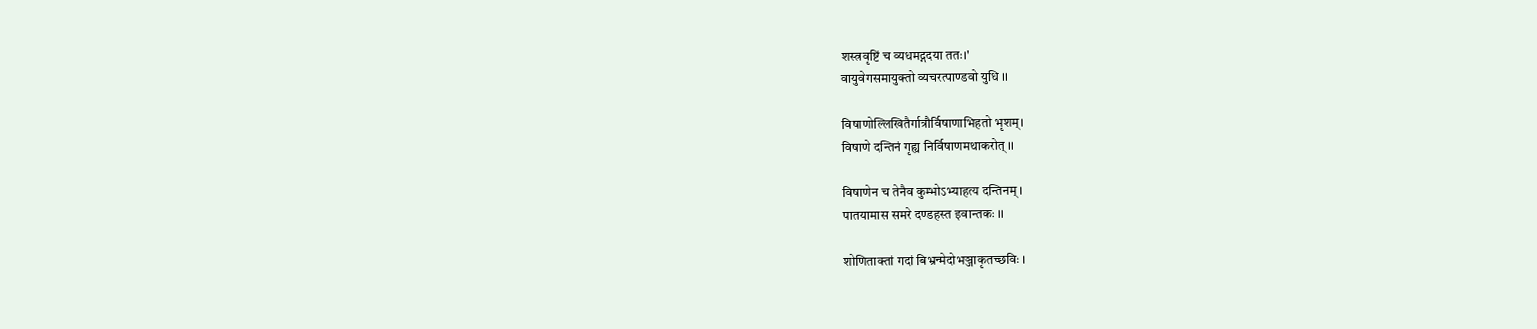शस्त्रवृष्टिं च व्यधमद्गदया ततः।'
वायुवेगसमायुक्तो व्यचरत्पाण्डवो युधि ।।

विषाणोल्लिखितैर्गात्रौर्विषाणाभिहतो भृशम्।
विषाणे दन्तिनं गृह्य निर्विषाणमथाकरोत् ।।

विषाणेन च तेनैव कुम्भोऽभ्याहत्य दन्तिनम् ।
पातयामास समरे दण्डहस्त इवान्तकः ।।

शोणिताक्तां गदां बिभ्रन्मेदोभञ्जाकृतच्छविः ।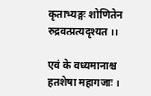कृताभ्यङ्गः शोणितेन रुद्रवत्प्रत्यदृश्यत ।।

एवं के वध्यमानाश्च हतशेषा महागजाः ।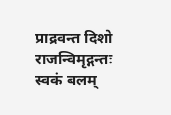प्राद्रवन्त दिशो राजन्विमृद्गन्तः स्वकं बलम्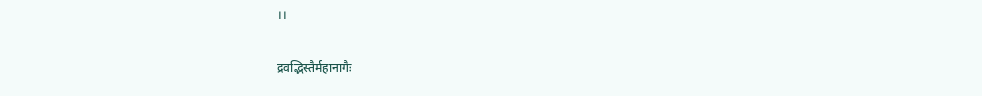।।

द्रवद्भिस्तैर्महानागैः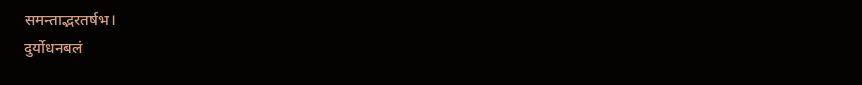समन्ताद्भरतर्षभ।
दुर्योधनबलं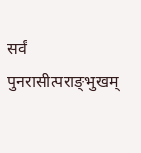सर्वं पुनरासीत्पराङ्भुखम्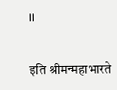।।

इति श्रीमन्महाभारते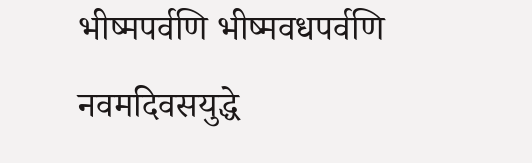भीष्मपर्वणि भीष्मवधपर्वणि
नवमदिवसयुद्धे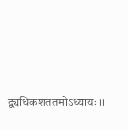द्व्यधिकशततमोऽध्यायः ।।